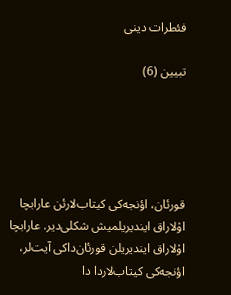فئطرات دینی

تبیین (6)





قورئان، اؤنجەکی کیتاب‌لارئن عارابچا اۇلاراق ایندیریلمیش شکلی‌دیر. عارابچا اۇلاراق ایندیریلن قورئان‌داکی آیت‌لر، اؤنجەکی کیتاب‌لاردا دا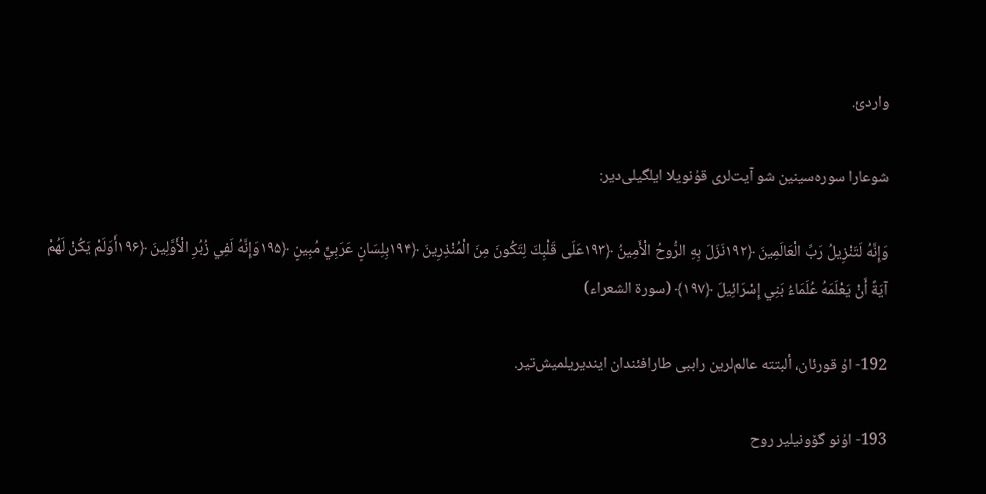واردئ.

شوعارا سورەسینین شو آیت‌لری قۇنویلا ایلگیلی‌دیر:

وَإِنَّهُ لَتَنْزِيلُ رَبِّ الْعَالَمِينَ ﴿۱۹۲نَزَلَ بِهِ الرُّوحُ الْأَمِينُ ﴿۱۹۳عَلَى قَلْبِكَ لِتَكُونَ مِنَ الْمُنْذِرِينَ ﴿۱۹۴بِلِسَانٍ عَرَبِيٍّ مُبِينٍ ﴿۱۹۵وَإِنَّهُ لَفِي زُبُرِ الْأَوَّلِينَ ﴿۱۹۶أَوَلَمْ يَكُنْ لَهُمْ آيَةً أَنْ يَعْلَمَهُ عُلَمَاءُ بَنِي إِسْرَائِيلَ ﴿۱۹۷﴾ (سورة الشعراء)

192- اۇ قورئان، ألبتتە عالم‌لرین راببی طارافئندان ایندیریلمیش‌تیر.

193- اۇنو گۆونیلیر روح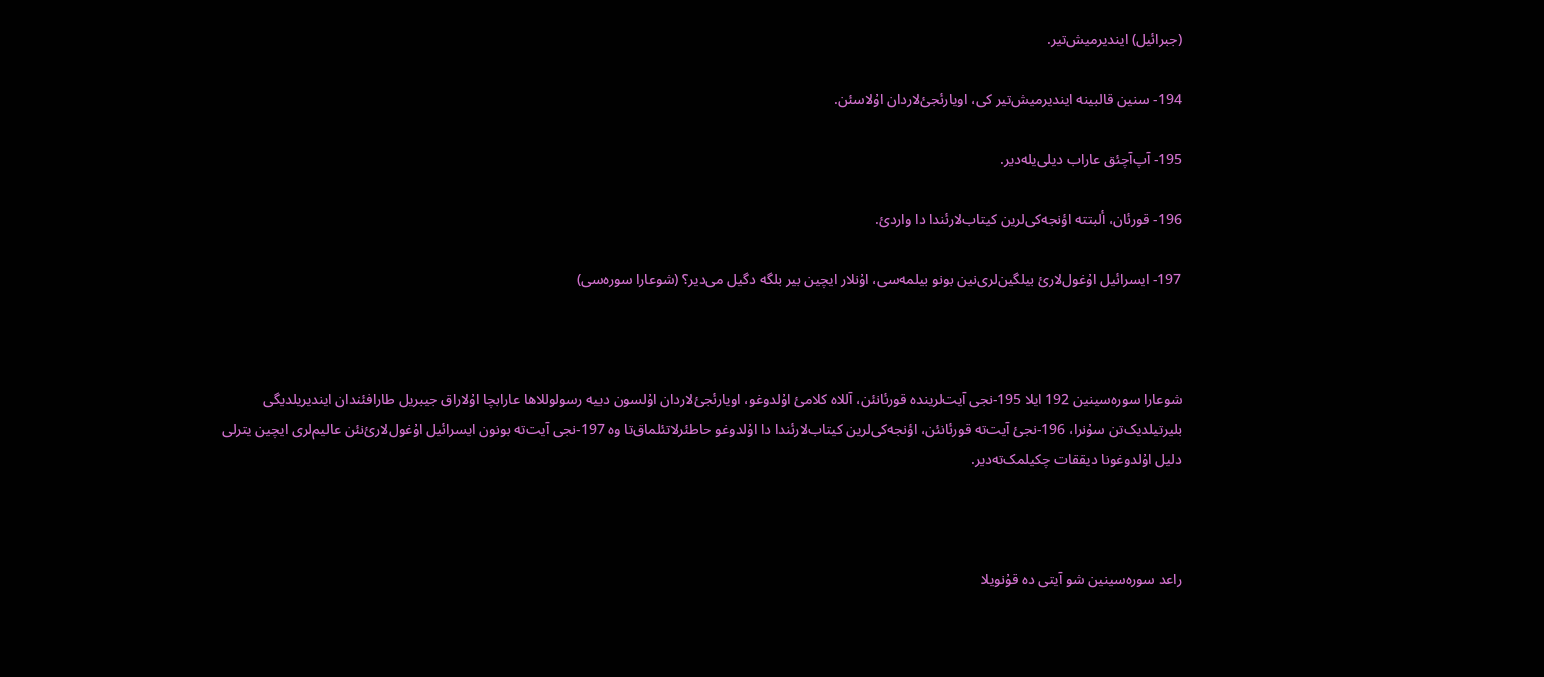(جبرائیل) ایندیرمیش‌تیر.

194- سنین قالبینە ایندیرمیش‌تیر کی، اویارئجئ‌لاردان اۇلاسئن.

195- آپ‌آچئق عاراب دیلی‌یلەدیر.

196- قورئان، ألبتتە اؤنجەکی‌لرین کیتاب‌لارئندا دا واردئ.

197- ایسرائیل اۇغول‌لارئ بیلگین‌لری‌نین بونو بیلمەسی، اۇنلار ایچین بیر بلگە دگیل می‌دیر؟ (شوعارا سورەسی)



شوعارا سورەسینین 192 ایلا 195-نجی آیت‌لریندە قورئانئن، آللاە کلامئ اۇلدوغو، اویارئجئ‌لاردان اۇلسون دییە رسولوللاها عارابچا اۇلاراق جیبریل طارافئندان ایندیریلدیگی بلیرتیلدیک‌تن سۇنرا، 196-نجئ آیت‌تە قورئانئن، اؤنجەکی‌لرین کیتاب‌لارئندا دا اۇلدوغو حاطئرلاتئلماق‌تا وە 197-نجی آیت‌تە بونون ایسرائیل اۇغول‌لارئ‌نئن عالیم‌لری ایچین یترلی دلیل اۇلدوغونا دیققات چکیلمک‌تەدیر.



راعد سورەسینین شو آیتی دە قۇنویلا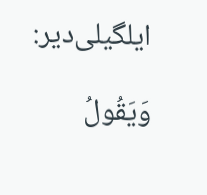ایلگیلی‌دیر:

وَيَقُولُ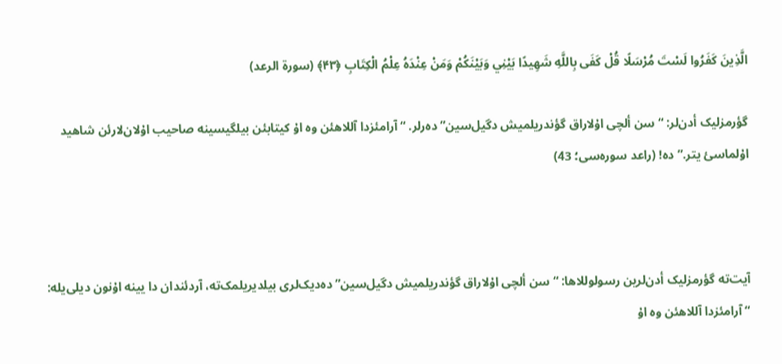الَّذِينَ كَفَرُوا لَسْتَ مُرْسَلًا قُلْ كَفَى بِاللَّهِ شَهِيدًا بَيْنِي وَبَيْنَكُمْ وَمَنْ عِنْدَهُ عِلْمُ الْكِتَابِ ﴿۴۳﴾ (سورة الرعد)

گؤرمزلیک أدن‌لر: “سن ألچی اۇلاراق گؤندریلمیش دگیل‌سین” دەرلر. “آرامئزدا آللاهئن وە اۇ کیتابئن بیلگیسینە صاحیب اۇلان‌لارئن شاهید اۇلماسئ یتر.” دە! (راعد سورەسی؛ 43)



آیت‌تە گؤرمزلیک أدن‌لرین رسولوللاها: “سن ألچی اۇلاراق گؤندریلمیش دگیل‌سین” دەدیک‌لری بیلدیریلمک‌تە، آردئندان دا یینە اۇنون دیلی‌یلە: “آرامئزدا آللاهئن وە اۇ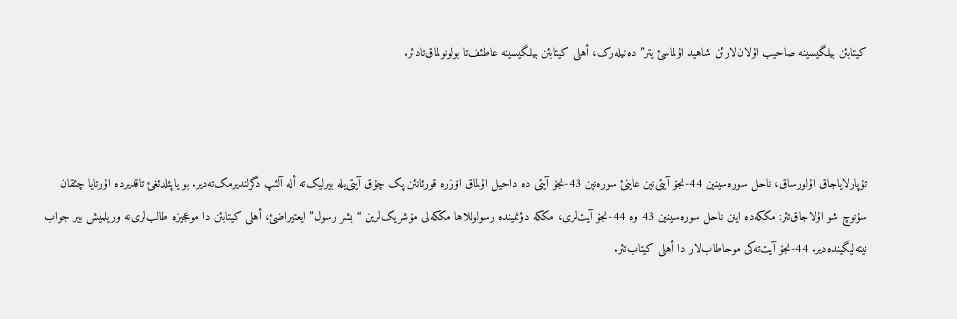کیتابئن بیلگیسینە صاحیب اۇلان‌لارئن شاهید اۇلماسئ یتر” دەنیلەرک، أهلی کیتابئن بیلگیسینە عاطئف‌تا بولونولماق‌تادئر.



تۇپارلایاجاق اۇلورساق، ناحل سورەسینین 44-نجۆ آیتی‌نین عاینئ سورەنین 43-نجۆ آیتی دە داحیل اۇلماق اۆزرە قورئانئن پک چۇق آیتی‌یلە بیرلیک‌تە ألە آلئپ دگرلندیرمک‌تەدیر. بو یاپئلدئغئ تاقدیردە اۇرتایا چئقان سۇنوچ شو اۇلاجاق‌تئر: مککەدە اینن ناحل سورەسینین 43 وە 44-نجۆ آیت‌لری، مککە دؤنمیندە رسولوللاها مککەلی مۆشریک‌لرین “بشر رسول” ایعتیراضئ، أهلی کیتابئن دا موعجیزە طالب‌لری‌نە وریلمیش بیر جواب نیتەلیگیندەدیر. 44-نجۆ آیت‌تەکی موحاطاب‌لار دا أهلی کیتاب‌تئر.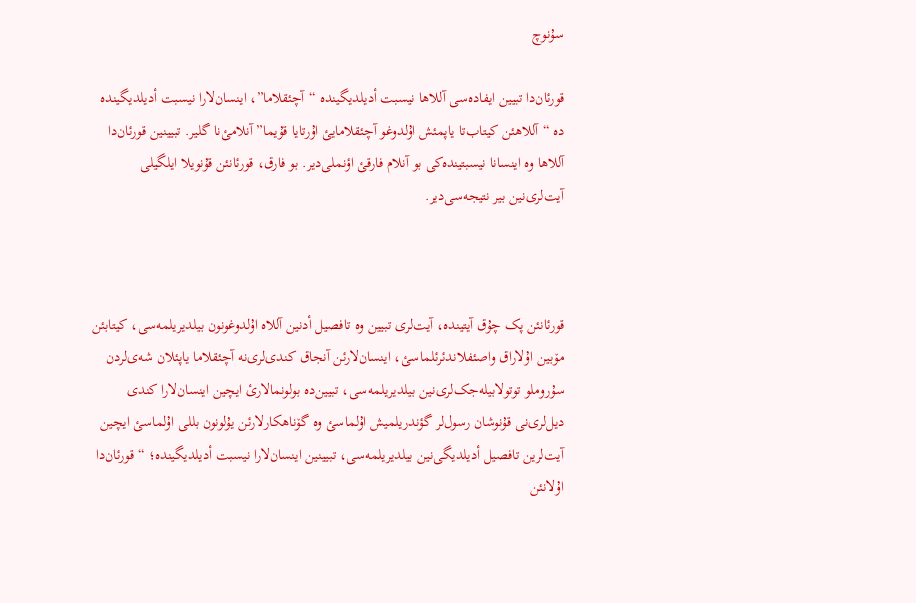سۇنوچ

قورئان‌دا تبیین ایفادەسی آللاها نیسبت أدیلدیگیندە “آچئقلاما”، اینسان‌لارا نیسبت أدیلدیگیندە دە “آللاهئن کیتاب‌تا یاپمئش اۇلدوغو آچئقلامایئ اۇرتایا قۇیما” آنلامئ‌نا گلیر. تبیینین قورئان‌دا آللاها وە اینسانا نیسبتیندەکی بو آنلام فارقئ اؤنملی‌دیر. بو فارق، قورئانئن قۇنویلا ایلگیلی آیت‌لری‌نین بیر نتیجەسی‌دیر.



قورئانئن پک چۇق آیتیندە، آیت‌لری تبیین وە تافصیل أدنین آللاە اۇلدوغونون بیلدیریلمەسی، کیتابئن مۆبین اۇلاراق واصئفلاندئرئلماسئ، اینسان‌لارئن آنجاق کندی‌لری‌نە آچئقلاما یاپئلان شەی‌لردن سۇروملو توتولابیلەجک‌لری‌نین بیلدیریلمەسی، تبیین‌دە بولونمالارئ ایچین اینسان‌لارا کندی دیل‌لری‌نی قۇنوشان رسول‌لر گؤندریلمیش اۇلماسئ وە گۆناهکارلارئن یۇلونون بللی اۇلماسئ ایچین آیت‌لرین تافصیل أدیلدیگی‌نین بیلدیریلمەسی، تبیینین اینسان‌لارا نیسبت أدیلدیگیندە؛ “قورئان‌دا اۇلانئن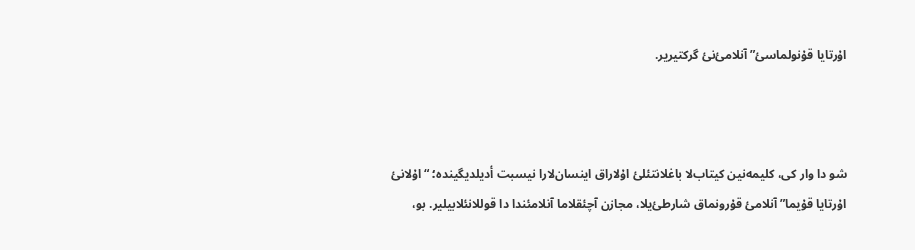اۇرتایا قۇنولماسئ” آنلامئ‌نئ گرکتیریر.



شو دا وار کی، کلیمەنین کیتاب‌لا باغلانتئلئ اۇلاراق اینسان‌لارا نیسبت أدیلدیگیندە؛ “اۇلانئ اۇرتایا قۇیما” آنلامئ قۇرونماق شارطئ‌یلا، مجازن آچئقلاما آنلامئندا دا قوللانئلابیلیر. بو،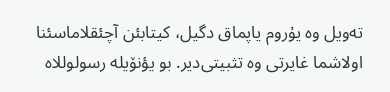تەویل وە یۇروم یاپماق دگیل، کیتابئن آچئقلاماسئنا اولاشما غایرتی وە تثبیتی‌دیر. بو یؤنۆیلە رسولوللاە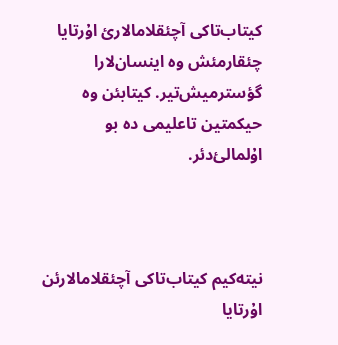کیتاب‌تاکی آچئقلامالارئ اۇرتایا چئقارمئش وە اینسان‌لارا گؤسترمیش‌تیر. کیتابئن وە حیکمتین تاعلیمی دە بو اۇلمالئ‌دئر.



نیتەکیم کیتاب‌تاکی آچئقلامالارئن اۇرتایا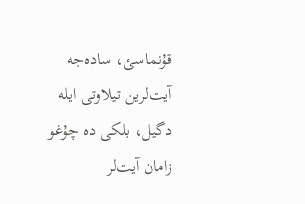قۇنماسئ، سادەجە آیت‌لرین تیلاوتی ایلە دگیل، بلکی دە چۇغو زامان آیت‌لر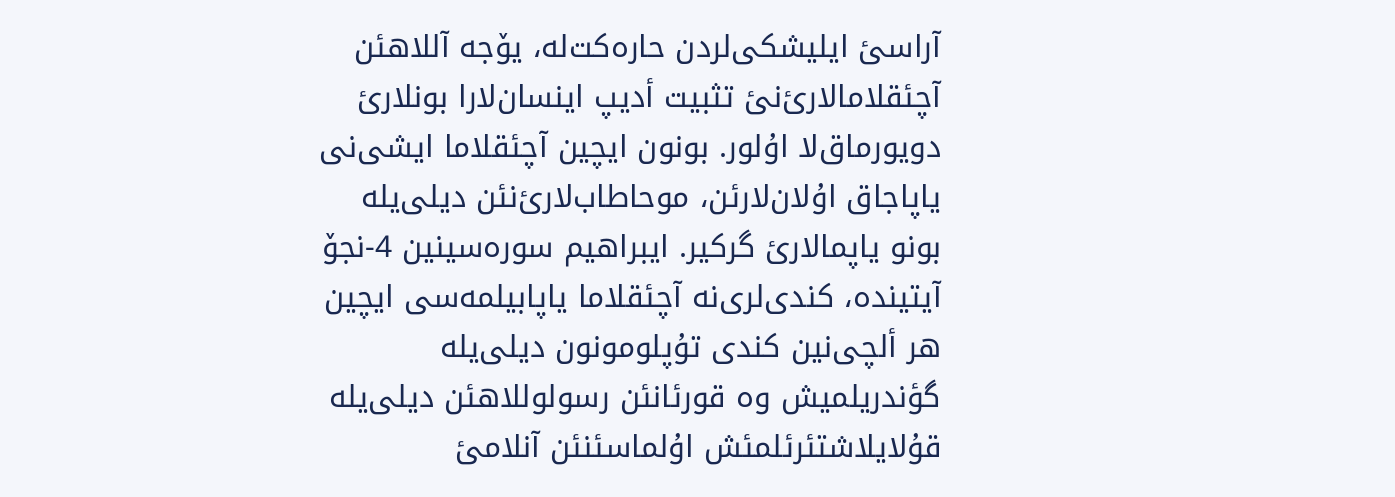آراسئ ایلیشکی‌لردن حارەکت‌لە، یۆجە آللاهئن آچئقلامالارئ‌نئ تثبیت أدیپ اینسان‌لارا بونلارئ دویورماق‌لا اۇلور. بونون ایچین آچئقلاما ایشی‌نی یاپاجاق اۇلان‌لارئن، موحاطاب‌لارئ‌نئن دیلی‌یلە بونو یاپمالارئ گرکیر. ایبراهیم سورەسینین 4-نجۆ آیتیندە، کندی‌لری‌نە آچئقلاما یاپابیلمەسی ایچین هر ألچی‌نین کندی تۇپلومونون دیلی‌یلە گؤندریلمیش وە قورئانئن رسولوللاهئن دیلی‌یلە قۇلایلاشتئرئلمئش اۇلماسئنئن آنلامئ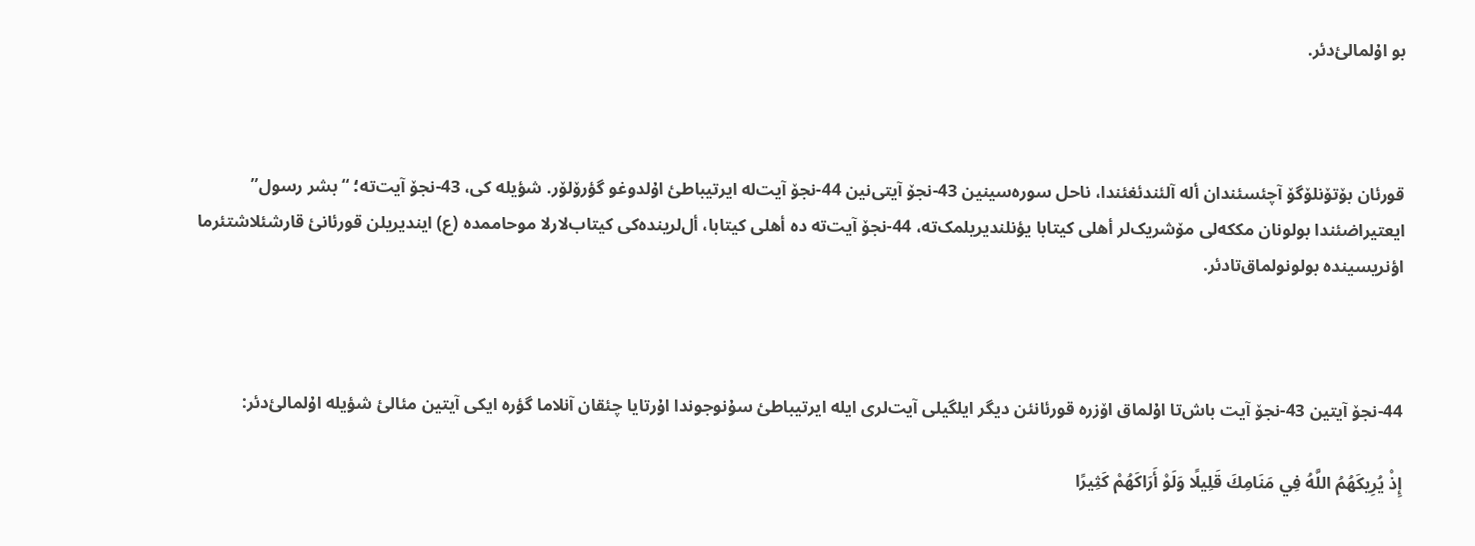بو اۇلمالئ‌دئر.



قورئان بۆتۆنلۆگۆ آچئسئندان ألە آلئندئغئندا، ناحل سورەسینین 43-نجۆ آیتی‌نین 44-نجۆ آیت‌لە ایرتیباطئ اۇلدوغو گؤرۆلۆر. شؤیلە کی، 43-نجۆ آیت‌تە؛ “بشر رسول” ایعتیراضئندا بولونان مککەلی مۆشریک‌لر أهلی کیتابا یؤنلندیریلمک‌تە، 44-نجۆ آیت‌تە دە أهلی کیتابا، أل‌لریندەکی کیتاب‌لارلا موحاممدە (ع) ایندیریلن قورئانئ قارشئلاشتئرما اؤنریسیندە بولونولماق‌تادئر.



44-نجۆ آیتین 43-نجۆ آیت باش‌تا اۇلماق اۆزرە قورئانئن دیگر ایلگیلی آیت‌لری ایلە ایرتیباطئ سۇنوجوندا اۇرتایا چئقان آنلاما گؤرە ایکی آیتین مئالئ شؤیلە اۇلمالئ‌دئر:

إِذْ يُرِيكَهُمُ اللَّهُ فِي مَنَامِكَ قَلِيلًا وَلَوْ أَرَاكَهُمْ كَثِيرًا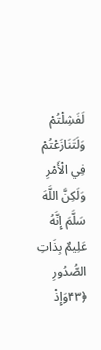لَفَشِلْتُمْ وَلَتَنَازَعْتُمْ فِي الْأَمْرِ وَلَكِنَّ اللَّهَ سَلَّمَ إِنَّهُ عَلِيمٌ بِذَاتِ الصُّدُورِ ﴿۴۳وَإِذْ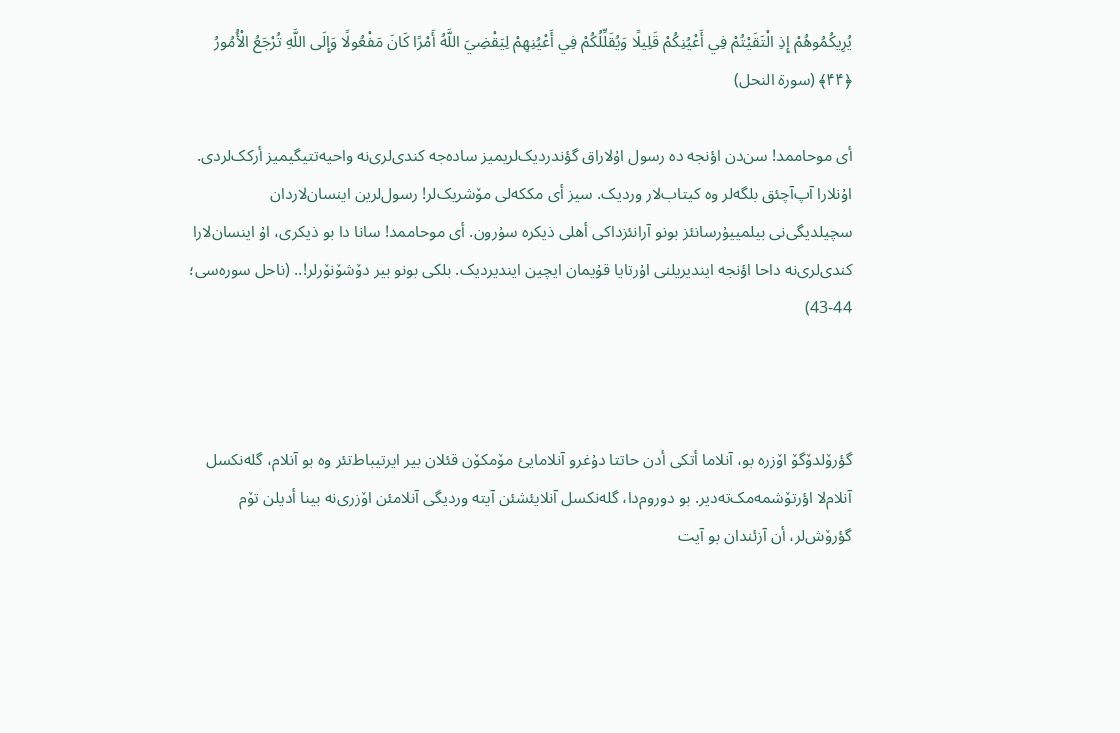يُرِيكُمُوهُمْ إِذِ الْتَقَيْتُمْ فِي أَعْيُنِكُمْ قَلِيلًا وَيُقَلِّلُكُمْ فِي أَعْيُنِهِمْ لِيَقْضِيَ اللَّهُ أَمْرًا كَانَ مَفْعُولًا وَإِلَى اللَّهِ تُرْجَعُ الْأُمُورُ ﴿۴۴﴾ (سورة النحل)

أی موحاممد! سن‌دن اؤنجە دە رسول اۇلاراق گؤندردیک‌لریمیز سادەجە کندی‌لری‌نە واحیەتتیگیمیز أرکک‌لردی. اۇنلارا آپ‌آچئق بلگەلر وە کیتاب‌لار وردیک. سیز أی مککەلی مۆشریک‌لر! رسول‌لرین اینسان‌لاردان سچیلدیگی‌نی بیلمییۇرسانئز بونو آرانئزداکی أهلی ذیکرە سۇرون. أی موحاممد! سانا دا بو ذیکری، اۇ اینسان‌لارا کندی‌لری‌نە داحا اؤنجە ایندیریلنی اۇرتایا قۇیمان ایچین ایندیردیک. بلکی بونو بیر دۆشۆنۆرلر!.. (ناحل سورەسی؛ 44-43)



گؤرۆلدۆگۆ اۆزرە بو، آنلاما أتکی أدن حاتتا دۇغرو آنلامایئ مۆمکۆن قئلان بیر ایرتیباط‌تئر وە بو آنلام، گلەنکسل آنلام‌لا اؤرتۆشمەمک‌تەدیر. بو دوروم‌دا، گلەنکسل آنلایئشئن آیتە وردیگی آنلامئن اۆزری‌نە بینا أدیلن تۆم گؤرۆش‌لر، أن آزئندان بو آیت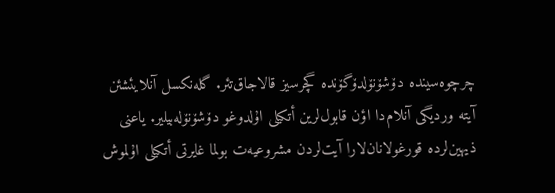چرچوەسیندە دۆشۆنۆلدۆگۆندە گچرسیز قالاجاق‌تئر. گلەنکسل آنلایئشئن آیتە وردیگی آنلام‌دا اؤن قابول‌لرین أتکیلی اۇلدوغو دۆشۆنۆلەبیلیر. یاعنی ذیهین‌لردە قورغولانان‌لارا آیت‌لردن مشروعیەت بولما غایرتی أتکیلی اۇلموش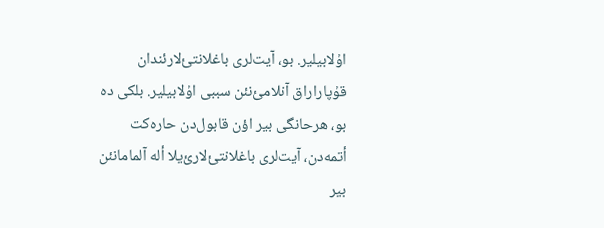اۇلابیلیر. بو، آیت‌لری باغلانتئ‌لارئندان قۇپاراراق آنلامئ‌نئن سببی اۇلابیلیر. بلکی دە بو، هرحانگی بیر اؤن قابول‌دن حارەکت أتمەدن، آیت‌لری باغلانتئ‌لارئ‌یلا ألە آلمامانئن بیر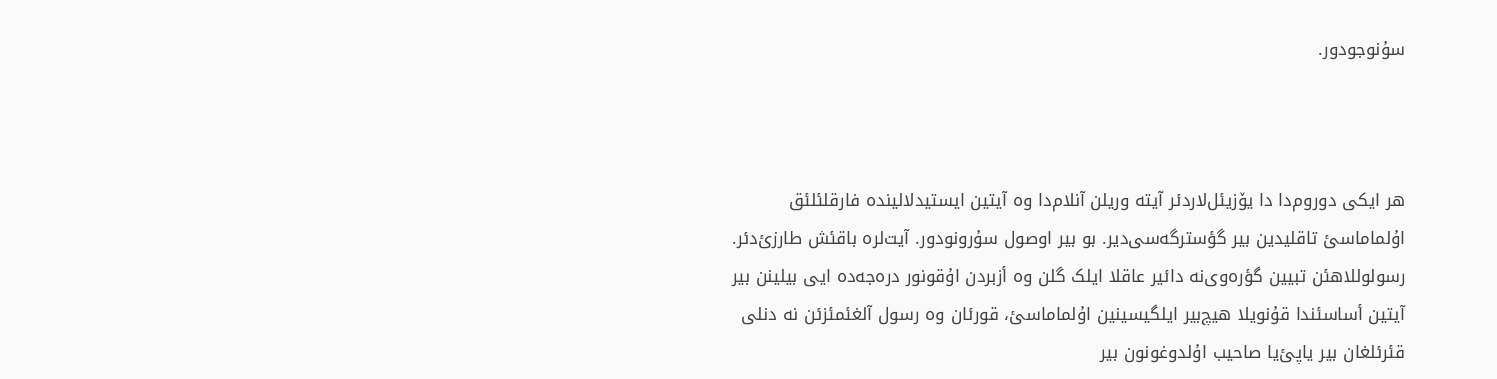سۇنوجودور.



هر ایکی دوروم‌دا دا یۆزیئل‌لاردئر آیتە وریلن آنلام‌دا وە آیتین ایستیدلالیندە فارقلئلئق اۇلماماسئ تاقلیدین بیر گؤسترگەسی‌دیر. بو بیر اوصول سۇرونودور. آیت‌لرە باقئش طارزئ‌دئر. رسولوللاهئن تبیین گؤرەوی‌نە دائیر عاقلا ایلک گلن وە أزبردن اۇقونور درەجەدە ایی بیلینن بیر آیتین أساسئندا قۇنویلا هیچ‌بیر ایلگیسینین اۇلماماسئ، قورئان وە رسول آلغئمئزئن نە دنلی قئرئلغان بیر یاپئ‌یا صاحیب اۇلدوغونون بیر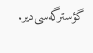گؤسترگەسی‌دیر.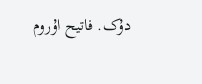دۇک. فاتیح اۇروم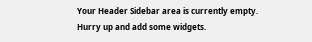Your Header Sidebar area is currently empty. Hurry up and add some widgets.